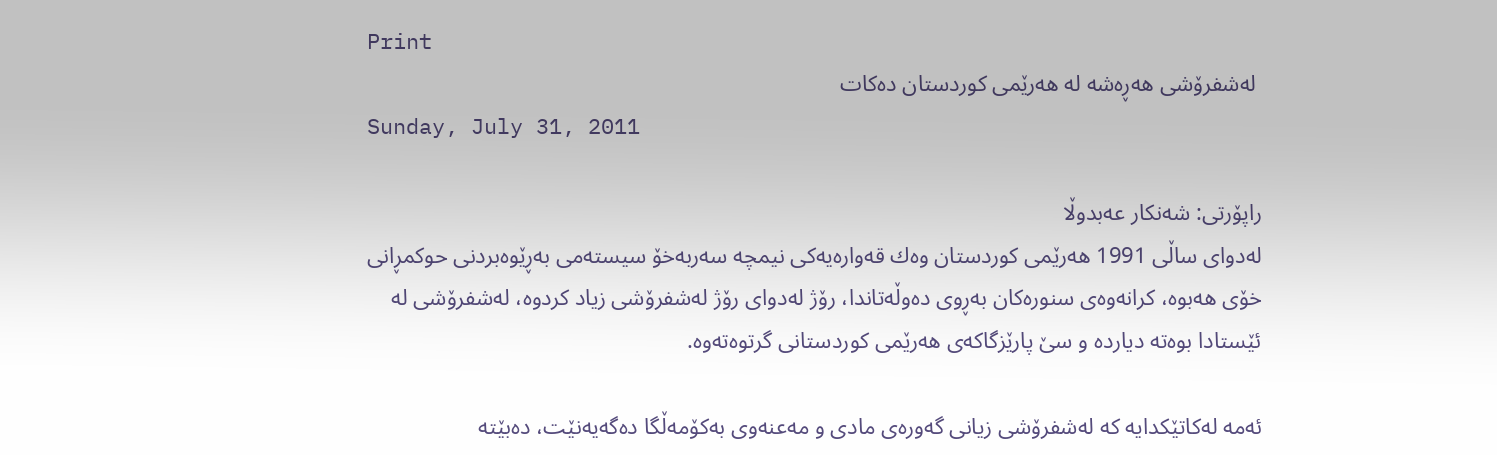Print
 له‌شفرۆشی‌ هه‌ڕه‌شه‌ له‌ هه‌رێمی‌ كوردستان ده‌كات
Sunday, July 31, 2011

راپۆرتی‌: شه‌نكار عه‌بدوڵا
له‌دوای‌ ساڵی‌ 1991 هه‌رێمی‌ كوردستان وه‌ك قه‌واره‌یه‌كی‌ نیمچه‌ سه‌ربه‌خۆ سیسته‌می‌ به‌ڕێوه‌بردنی‌ حوكمڕانی‌ خۆی‌ هه‌بوه‌، كرانه‌وه‌ی‌ سنوره‌كان به‌ڕوی‌ ده‌وڵه‌تاندا، رۆژ له‌دوای‌ رۆژ له‌شفرۆشی‌ زیاد كردوه‌، له‌شفرۆشی‌ له‌ ئێستادا بوه‌ته‌ دیارده‌ و سێ‌ پارێزگاكه‌ی‌ هه‌رێمی‌ كوردستانی‌ گرتوه‌ته‌وه‌.

ئه‌مه‌ له‌كاتێكدایه‌ كه‌ له‌شفرۆشی‌ زیانی‌ گه‌وره‌ی‌ مادی‌ ‌و مه‌عنه‌وی‌ به‌كۆمه‌ڵگا ده‌گه‌یه‌نێت، ده‌بێته‌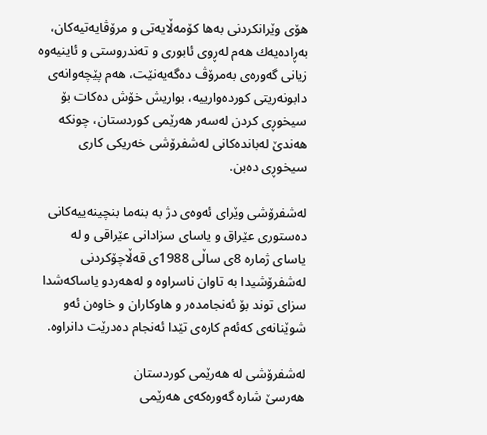هۆی‌ وێرانكردنی‌ به‌ها كۆمه‌ڵایه‌تی‌ ‌و مرۆڤایه‌تیه‌كان، به‌ڕاده‌یه‌ك هه‌م له‌ڕوی‌ ئابوری‌ ‌و ته‌ندروستی‌ ‌و ئاینیه‌وه‌ زیانی‌ گه‌وره‌ی‌ به‌مرۆڤ ده‌گه‌یه‌نێت، هه‌م پێچه‌وانه‌ی‌ دابونه‌ریتی‌ كورده‌وارییه‌، بواریش خۆش ده‌كات بۆ سیخوڕی‌ كردن له‌سه‌ر هه‌رێمی‌ كوردستان، چونكه‌ هه‌ندێ‌ له‌بانده‌كانی‌ له‌شفرۆشی‌ خه‌ریكی‌ كاری‌ سیخوڕی‌ ده‌بن.

له‌شفرۆشی‌ وێرای ئه‌وه‌ی دژ به‌ بنه‌ما بنچینه‌ییه‌كانی ده‌ستوری عێراق و یاسای سزادانی عێراقی و له‌ یاسای ژماره‌ 8ی ساڵی 1988ی قه‌ڵاچۆكردنی له‌شفرۆشیدا به‌ تاوان ناسراوه‌ و له‌هه‌ردو یاساكه‌شدا سزای توند بۆ ئه‌نجامده‌ر ‌و هاوكاران ‌و خاوه‌ن ئه‌و شوێنانه‌ی كه‌ئه‌م كاره‌ی تێدا ئه‌نجام ده‌درێت دانراوه‌.

له‌شفرۆشی‌ له‌ هه‌رێمی‌ كوردستان
هه‌رسێ‌ شاره‌ گه‌وره‌كه‌ی‌ هه‌رێمی‌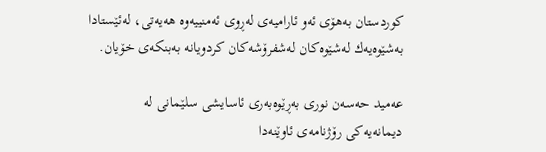كوردستان به‌هۆی‌ ئه‌و ئارامیه‌ی‌ له‌ڕوی‌ ئه‌منییه‌وه‌ هه‌یه‌تی‌، له‌ئێستادا به‌شێوه‌یه‌ك له‌شێوه‌كان له‌شفرۆشه‌كان كردویانه‌ به‌بنكه‌ی‌ خۆیان.

عه‌مید حه‌سه‌ن نوری‌ به‌ڕێوه‌به‌ری‌ ئاسایشی‌ سلێمانی‌ له‌ دیمانه‌یه‌كی‌ رۆژنامه‌ی‌ ئاوێنه‌دا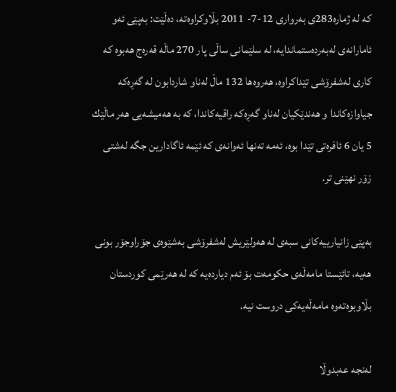كه‌ له‌ ژماره‌283ی به‌رواری‌ 12-7- 2011 بڵاوكراوه‌ته‌، ده‌ڵێت: به‌پێی‌ ئه‌و ئامارانه‌ی‌ له‌به‌رده‌ستماندایه‌، له‌ سلێمانی‌ ساڵی‌ پار 270 ماڵه‌ قه‌ره‌ج هه‌بوه‌ كه‌ كاری‌ له‌شفرۆشی‌ تێداكراوه‌، هه‌روه‌ها 132 ماڵ له‌ناو شاردابون له‌ گه‌ڕه‌كه‌ جیاوازه‌كاندا‌ و هه‌ندێكیان له‌ناو گه‌ڕه‌كه‌ راقیه‌كاندا، كه‌ به‌ هه‌میشه‌یی‌‌ هه‌ر ماڵێك 5 یان 6 ئافره‌تی‌ تێدا بوه‌، ئه‌مه‌ ته‌نها ئه‌وانه‌ی‌ كه‌ ئێمه‌ ئاگادارین جگه‌ له‌شتی‌ زۆر نهێنی‌ تر.

به‌پێی‌ زانیارییه‌كانی‌ سبه‌ی‌ له‌ هه‌ولێریش له‌شفرۆشی‌ به‌شێوه‌ی‌ جۆراوجۆر بونی‌ هه‌یه‌، تائێستا مامه‌ڵه‌ی‌ حكومه‌ت بۆ ئه‌م دیارده‌یه‌ كه‌ له‌ هه‌رێمی‌ كوردستان بڵاوبوه‌ته‌وه‌ مامه‌ڵه‌یه‌كی‌ دروست نیه‌.

له‌نجه‌ عه‌بدوڵا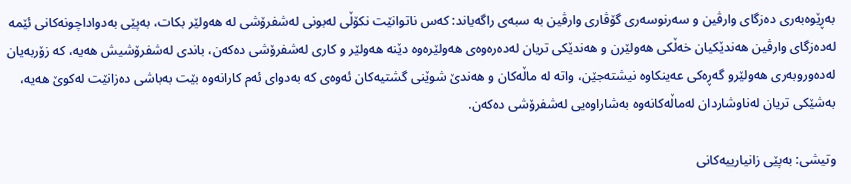به‌ڕێوه‌به‌ری‌ ده‌زگای‌ وارڤین ‌و سه‌رنوسه‌ری‌ گۆڤاری‌ وارڤین به‌ سبه‌ی‌ راگه‌یاند: كه‌س ناتوانێت نكۆڵی‌ له‌بونی‌ له‌شفرۆشی‌ له‌ هه‌ولێر بكات، به‌پێی‌ به‌دواداچونه‌كانی‌ ئێمه‌ له‌ده‌زگای‌ وارڤین هه‌ندێكیان خه‌ڵكی‌ هه‌ولێرن ‌و هه‌ندێكی‌ تریان له‌ده‌ره‌وه‌ی‌ هه‌ولێره‌وه‌ دێنه‌ هه‌ولێر و كاری‌ له‌شفرۆشی‌ ده‌كه‌ن، باندی‌ له‌شفرۆشیش هه‌یه‌، كه‌ زۆربه‌یان له‌ده‌وروبه‌ری‌ هه‌ولێرو گه‌ڕه‌كی‌ عه‌ینكاوه‌ نیشته‌جێن، واته‌ له‌ ماڵه‌كان ‌و هه‌ندێ شوێنی‌ گشتیه‌كان ئه‌وه‌ی‌ كه‌ به‌دوای‌ ئه‌م كارانه‌وه‌ بێت به‌باشی‌ ده‌زانێت له‌كوێ‌ هه‌یه‌، به‌شێكی‌ تریان له‌ناوشاردان له‌ماڵه‌كانه‌وه‌ به‌شاراوه‌یی‌ له‌شفرۆشی‌ ده‌كه‌ن.

وتیشی‌: به‌پێی‌ زانیارییه‌كانی‌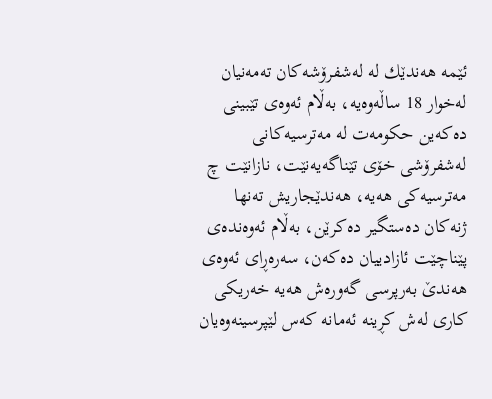ئێمه‌ هه‌ندێك له‌ له‌شفرۆشه‌كان ته‌مه‌نیان له‌خوار 18 ساڵه‌وه‌یه‌، به‌ڵام ئه‌وه‌ی‌ تێبینی‌ ده‌كه‌ین حكومه‌ت له‌ مه‌ترسیه‌كانی‌ له‌شفرۆشی‌ خۆی‌ تێناگه‌یه‌نێت، نازانێت چ مه‌ترسیه‌كی‌ هه‌یه‌، هه‌ندێجاریش ته‌نها ژنه‌كان ده‌ستگیر ده‌كرێن، به‌ڵام ئه‌وه‌نده‌ی‌ پێناچێت ئازادییان ده‌كه‌ن، سه‌ره‌ڕای‌ ئه‌وه‌ی‌ هه‌ندێ‌ به‌رپرسی‌ گه‌وره‌ش هه‌یه‌ خه‌ریكی‌ كاری‌ له‌ش كڕینه‌ ئه‌مانه‌ كه‌س لێپرسینه‌وه‌یان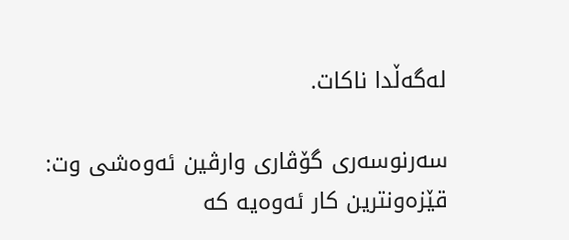له‌گه‌ڵدا ناكات.

سه‌رنوسه‌ری‌ گۆڤاری‌ وارڤین ئه‌وه‌شی‌ وت: قێزه‌ونترین كار ئه‌وه‌یه‌ كه‌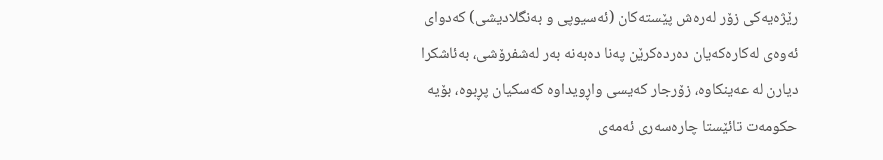رێژه‌یه‌كی‌ زۆر له‌ره‌ش پێسته‌كان (ئه‌سیوپی‌ ‌و به‌نگلادیشی‌) كه‌دوای‌ ئه‌وه‌ی‌ له‌كاره‌كه‌یان ده‌رده‌كرێن په‌نا ده‌به‌نه‌ به‌ر له‌شفرۆشی‌، به‌ئاشكرا دیارن له‌ عه‌ینكاوه‌، زۆرجار كه‌یسی‌ واڕویداوه‌ كه‌سكیان پڕبوه‌، بۆیه‌ حكومه‌ت تائێستا چاره‌سه‌ری‌ ئه‌مه‌ی‌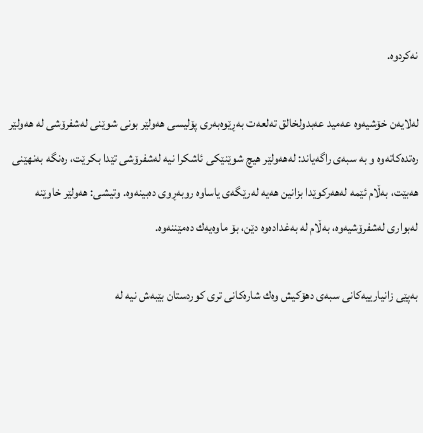نه‌كردوه‌.

له‌لایه‌ن خۆشیه‌وه‌ عه‌مید عه‌بدولخالق ته‌لعه‌ت به‌ڕێوه‌به‌ری‌ پۆلیسی‌ هه‌ولێر بونی‌ شوێنی‌ له‌شفرۆشی‌ له‌ هه‌ولێر ره‌تده‌كاته‌وه‌ و به‌ سبه‌ی‌ راگه‌یاند: له‌هه‌ولێر هیچ شوێنێكی‌ ئاشكرا نیه‌ له‌شفرۆشی‌ تێدا بكرێت، ره‌نگه‌ به‌نهێنی‌ هه‌بێت، به‌ڵام ئێمه‌ له‌هه‌ركوێدا بزانین هه‌یه‌ له‌رێگه‌ی‌ یاساوه‌ روبه‌ڕوی‌ ده‌بینه‌وه‌. وتیشی‌: هه‌ولێر خاوێنه‌ له‌بواری‌ له‌شفرۆشیه‌وه‌، به‌ڵام له‌ به‌غداده‌وه‌ دێن، بۆ ماوه‌یه‌ك ده‌مێننه‌وه‌.

به‌پێی‌ زانیارییه‌كانی‌ سبه‌ی‌ دهۆكیش وه‌ك شاره‌كانی‌ تری‌ كوردستان بێبه‌ش نیه‌ له‌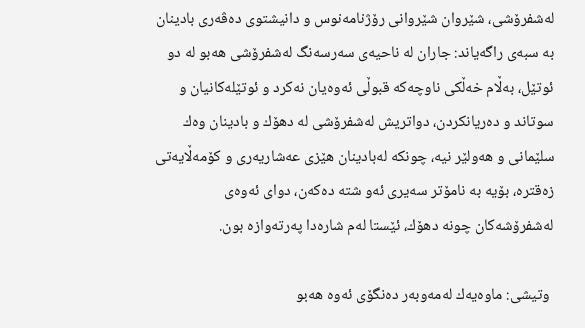له‌شفرۆشی‌، شێروان شێروانی‌ رۆژنامه‌نوس ‌و دانیشتوی‌ ده‌ڤه‌ری‌ بادینان به‌ سبه‌ی‌ راگه‌یاند: جاران له‌ ناحیه‌ی‌ سه‌رسه‌نگ له‌شفرۆشی‌ هه‌بو له‌ دو ئوتێل، به‌ڵام خه‌ڵكی‌ ناوچه‌كه‌ قبوڵی‌ ئه‌وه‌یان نه‌كرد و ئوتێله‌كانیان ‌و سوتاند و ده‌ریانكردن، دواتریش له‌شفرۆشی‌ له‌ دهۆك ‌و بادینان وه‌ك سلێمانی‌ ‌و هه‌ولێر نیه‌، چونكه‌ له‌بادینان هێزی‌ عه‌شاریه‌ری‌ و كۆمه‌ڵایه‌تی‌ زه‌قتره‌، بۆیه‌ به‌ نامۆتر سه‌یری‌ ئه‌و شته‌ ده‌كه‌ن، دوای‌ ئه‌وه‌ی‌ له‌شفرۆشه‌كان چونه‌ دهۆك، ئێستا له‌م شاره‌دا په‌رته‌وازه‌ بون.

 وتیشی‌: ماوه‌یه‌ك له‌مه‌وبه‌ر ده‌نگۆی‌ ئه‌وه‌ هه‌بو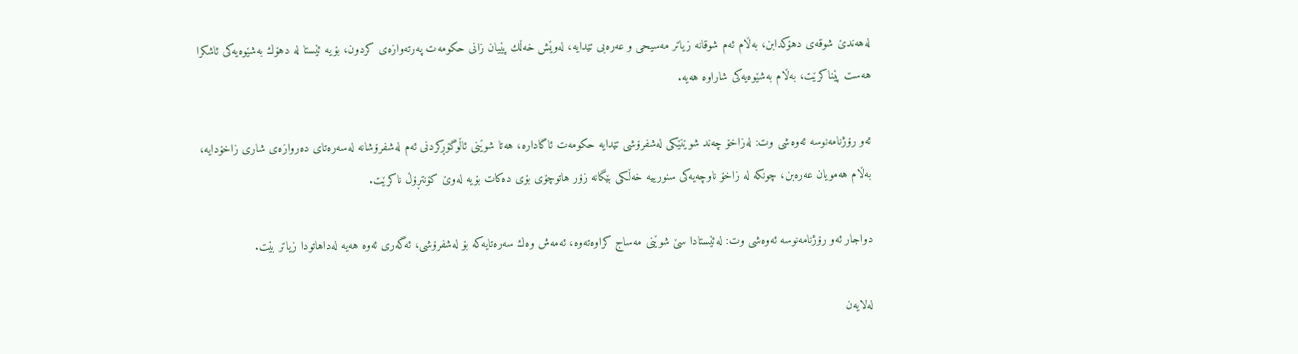له‌هه‌ندێ‌ شوقه‌ی‌ دهۆكدابن، به‌ڵام ئه‌م شوقانه‌ زیاتر مه‌سیحی‌ ‌و عه‌ره‌بی‌ تێدایه‌، له‌وێش خه‌ڵك پێیان زانی‌ حكومه‌ت په‌رته‌وازه‌ی‌ كردون، بۆیه‌ ئێستا له‌ دهۆك به‌شێوه‌یه‌كی‌ ئاشكرا هه‌ست پێناكرێت، به‌ڵام به‌شێوه‌یه‌كی‌ شاراوه‌ هه‌یه‌.

ئه‌و رۆژنامه‌نوسه‌ ئه‌وه‌شی‌ وت: له‌زاخۆ چه‌ند شوێنێكی‌ له‌شفرۆشی‌ تێدایه‌ حكومه‌ت ئاگاداره‌، هه‌تا شوێنی‌ ئاڵوگۆڕكردنی‌ ئه‌م له‌شفرۆشانه‌ له‌سه‌ره‌تای‌ ده‌روازه‌ی‌ شاری‌ زاخۆدایه‌، به‌ڵام هه‌مویان عه‌ره‌بن، چونكه‌ له‌ زاخۆ ناوچه‌یه‌كی‌ سنورییه‌ خه‌ڵكی‌ بێگانه‌ زۆر هاتوچۆی‌ بۆی‌ ده‌كات بۆیه‌ له‌وێ‌ كۆنتڕۆڵ ناكرێت.

دواجار ئه‌و رۆژنامه‌نوسه‌ ئه‌وه‌شی‌ وت: له‌ئێستادا سێ‌ شوێنی‌ مه‌ساج كراوه‌ته‌وه‌، ئه‌مه‌ش وه‌ك سه‌ره‌تایه‌كه‌ بۆ له‌شفرۆشی‌، ئه‌گه‌ری‌ ئه‌وه‌ هه‌یه‌ له‌داهاتودا زیاتر بێت.

له‌لایه‌ن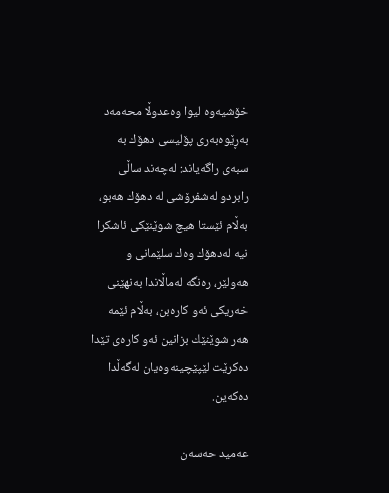خۆشیه‌وه‌ لیوا وه‌عدوڵا محه‌مه‌د به‌ڕێوه‌به‌ری‌ پۆلیسی‌ دهۆك به‌ سبه‌ی‌ راگه‌یاند: له‌چه‌ند ساڵی‌ رابردو له‌شفرۆشی‌ له‌ دهۆك هه‌بو، به‌ڵام ئێستا هیچ شوێنێكی‌ ئاشكرا نیه‌ له‌دهۆك وه‌ك سلێمانی‌ ‌و هه‌ولێر، ره‌نگه‌ له‌ماڵاندا به‌نهێنی‌ خه‌ریكی‌ ئه‌و كاره‌بن، به‌ڵام ئێمه‌ هه‌ر شوێنێك بزانین ئه‌و كاره‌ی‌ تێدا ده‌كرێت لێپێچینه‌وه‌یان له‌گه‌ڵدا ده‌كه‌ین.

عه‌مید حه‌سه‌ن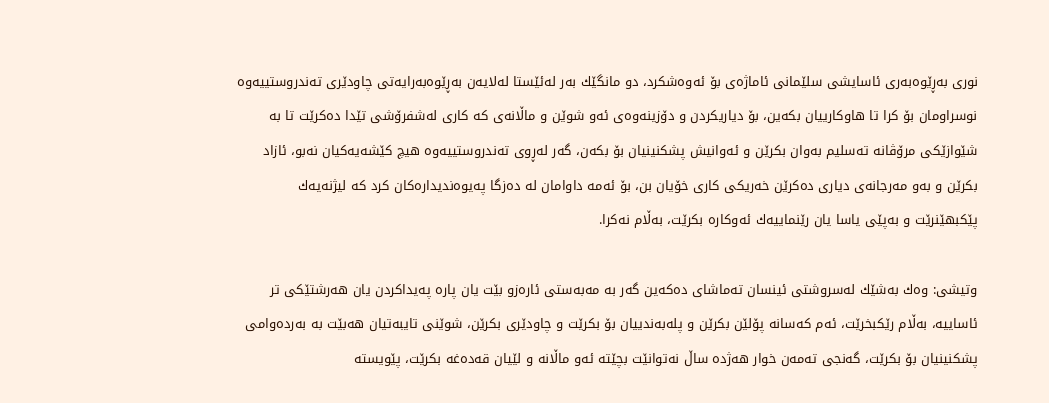نوری‌ به‌ڕێوه‌به‌ری‌ ئاسایشی‌ سلێمانی‌ ئاماژه‌ی‌ بۆ ئه‌وه‌شكرد، دو مانگێك به‌ر له‌ئێستا له‌لایه‌ن به‌ڕێوه‌به‌رایه‌تی‌ چاودێری‌ ته‌ندروستییه‌وه‌ نوسراومان بۆ كرا تا هاوكارییان بكه‌ین، بۆ دیاریكردن‌ و دۆزینه‌وه‌ی‌ ئه‌و شوێن ‌و ماڵانه‌ی‌ كه‌ كاری‌ له‌شفرۆشی‌ تێدا ده‌كرێت تا به‌ شێوازێكی‌ مرۆڤانه‌ ته‌سلیم به‌وان بكرێن ‌و ئه‌وانیش پشكنینیان بۆ بكه‌ن، گه‌ر له‌ڕوی‌ ته‌ندروستییه‌وه‌ هیچ كێشه‌یه‌كیان نه‌بو، ئازاد بكرێن‌ و به‌و مه‌رجانه‌ی‌ دیاری‌ ده‌كرێن خه‌ریكی‌ كاری‌ خۆیان بن، بۆ ئه‌مه‌ داوامان له‌ ده‌زگا په‌یوه‌ندیداره‌كان كرد كه‌ لیژنه‌یه‌ك پێكبهێنرێت ‌و به‌پێی‌ یاسا یان رێنماییه‌ك ئه‌وكاره‌ بكرێت، به‌ڵام نه‌كرا.

وتیشی‌: وه‌ك به‌شێك له‌سروشتی‌ ئینسان ته‌ماشای‌ ده‌كه‌ین گه‌ر به‌ مه‌به‌ستی‌ ئاره‌زو بێت یان پاره‌ په‌یداكردن یان هه‌رشتێكی‌ تر ئاساییه‌، به‌ڵام رێكبخرێت‌، ئه‌م كه‌سانه‌ پۆلێن بكرێن‌ و پله‌به‌ندییان بۆ بكرێت ‌و چاودێری بكرێن، شوێنی‌ تایبه‌تیان هه‌بێت به‌ به‌رده‌وامی پشكنینیان بۆ بكرێت، گه‌نجی‌ ته‌مه‌ن خوار هه‌ژده‌ ساڵ نه‌توانێت بچێته‌ ئه‌و ماڵانه‌ و لێیان قه‌ده‌غه‌ بكرێت، پێویسته‌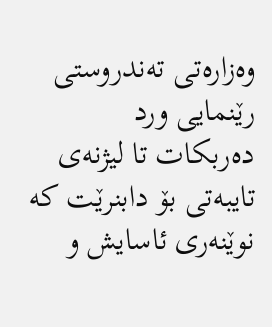وه‌زاره‌تی‌ ته‌ندروستی‌ رێنمایی‌ ورد ده‌ربكات تا لیژنه‌ی‌ تایبه‌تی‌ بۆ دابنرێت كه‌ نوێنه‌ری‌ ئاسایش‌ و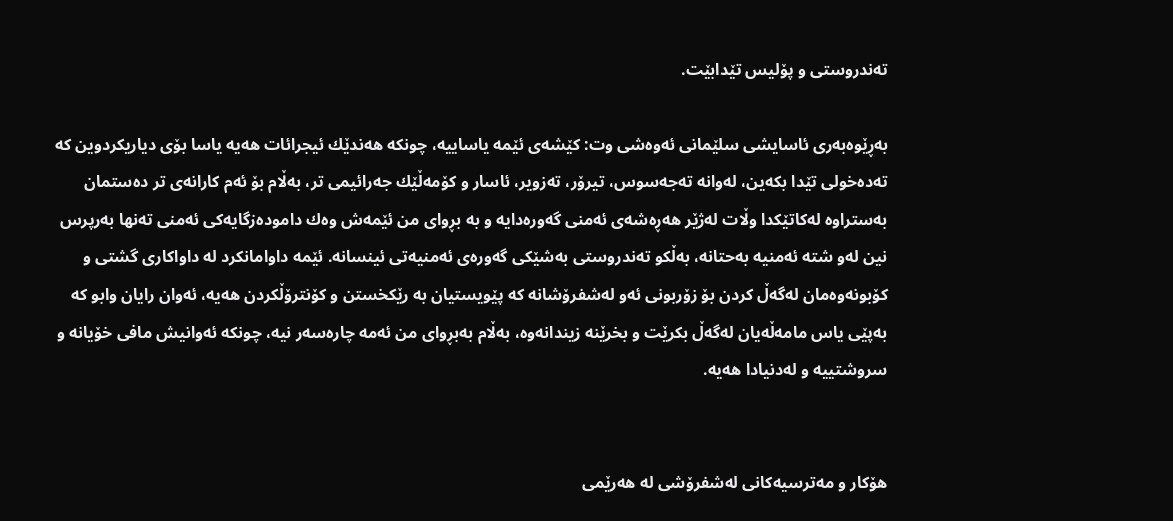ته‌ندروستی ‌‌و پۆلیس تێدابێت.

به‌ڕێوه‌به‌ری‌ ئاسایشی‌ سلێمانی‌ ئه‌وه‌شی‌ وت: كێشه‌ی‌ ئێمه‌ یاساییه‌، چونكه‌ هه‌ندێك ئیجرائات هه‌یه‌ یاسا بۆی‌ دیاریكردوین كه‌ ته‌ده‌خولی‌ تێدا بكه‌ین، له‌وانه‌ ته‌جه‌سوس، تیرۆر، ته‌زویر، ئاسار و كۆمه‌ڵێك جه‌رائیمی‌ تر، به‌ڵام بۆ ئه‌م كارانه‌ی‌ تر ده‌ستمان به‌ستراوه‌ له‌كاتێكدا وڵات له‌ژێر هه‌ڕه‌شه‌ی‌ ئه‌منی‌ گه‌وره‌دایه‌ و به‌ بڕوای‌ من ئێمه‌ش وه‌ك داموده‌زگایه‌كی‌ ئه‌منی‌ ته‌نها به‌رپرس نین له‌و شته‌ ئه‌منیه‌ به‌حتانه‌، به‌ڵكو ته‌ندروستی‌ به‌شێكی‌ گه‌وره‌ی‌ ئه‌منیه‌تی‌ ئینسانه‌. ئێمه‌ داوامانكرد له‌ داواكاری‌ گشتی ‌‌و كۆبونه‌وه‌مان له‌گه‌ڵ كردن بۆ زۆربونی‌ ئه‌و له‌شفرۆشانه‌ كه‌ پێویستیان به‌ رێكخستن‌ و كۆنترۆڵكردن هه‌یه‌، ئه‌وان رایان وابو كه‌ به‌پێی‌ یاس مامه‌ڵه‌یان له‌گه‌ڵ بكرێت‌ و بخرێنه‌ زیندانه‌وه‌، به‌ڵام به‌بڕوای‌ من ئه‌مه‌ چاره‌سه‌ر نیه‌، چونكه‌ ئه‌وانیش مافی‌ خۆیانه‌ و سروشتییه‌ و له‌دنیادا هه‌یه‌.


هۆكار و مه‌ترسیه‌كانی‌ له‌شفرۆشی‌ له‌ هه‌رێمی‌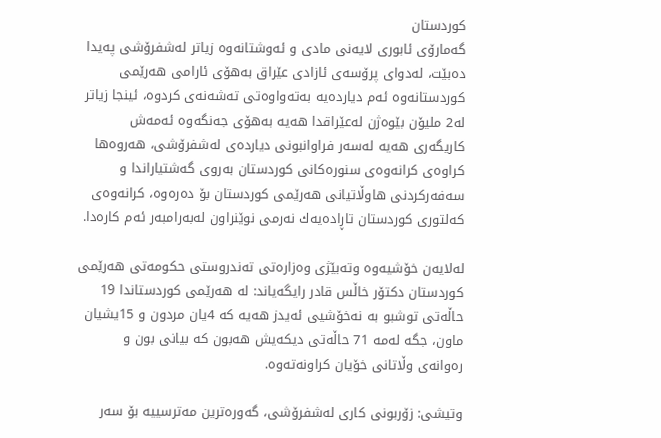كوردستان
گه‌مارۆی‌ ئابوری‌ لایه‌نی‌ مادی‌ ‌و ئه‌وشتانه‌وه‌ زیاتر له‌شفرۆشی‌ په‌یدا ده‌بێت، له‌دوای‌ پرۆسه‌ی‌ ئازادی‌ عێراق به‌هۆی‌ ئارامی‌ هه‌رێمی‌ كوردستانه‌وه‌ ئه‌م دیارده‌یه‌ به‌ته‌واوه‌تی‌ ته‌شه‌نه‌ی‌ كردوه‌، ئینجا زیاتر له‌2 ملیۆن بێوه‌ژن له‌عێراقدا هه‌یه‌ به‌هۆی‌ جه‌نگه‌وه‌ ئه‌مه‌ش كاریگه‌ری‌ هه‌یه‌ له‌سه‌ر فراوانبونی‌ دیارده‌ی‌ له‌شفرۆشی‌، هه‌روه‌ها كراوه‌ی‌ كرانه‌وه‌ی‌ سنوره‌كانی‌ كوردستان به‌روی‌ گه‌شتیاراندا و سه‌فه‌ركردنی‌ هاوڵاتیانی‌ هه‌رێمی‌ كوردستان بۆ ده‌ره‌وه‌، كرانه‌وه‌ی‌ كه‌لتوری‌ كوردستان تاڕاده‌یه‌ك نه‌رمی‌ نوێنراون له‌به‌رامبه‌ر ئه‌م كاره‌دا.

له‌لایه‌ن خۆشیه‌وه‌ وته‌بێژی وه‌زاره‌تی ته‌ندروستی حكومه‌تی هه‌رێمی كوردستان دكتۆر خاڵس قادر رایگه‌یاند: له‌ هه‌رێمی كوردستاندا 19 حاڵه‌تی توشبو به‌ نه‌خۆشیی ئه‌یدز هه‌یه‌ كه‌ 4یان مردون و 15یشیان ماون، جگه‌ له‌مه‌ 71 حاڵه‌تی دیكه‌یش هه‌بون كه‌ بیانی بون و ره‌وانه‌ی وڵاتانی خۆیان كراونه‌ته‌وه‌.

وتیشی‌: زۆربونی كاری له‌شفرۆشی، گه‌وره‌ترین مه‌ترسییه‌ بۆ سه‌ر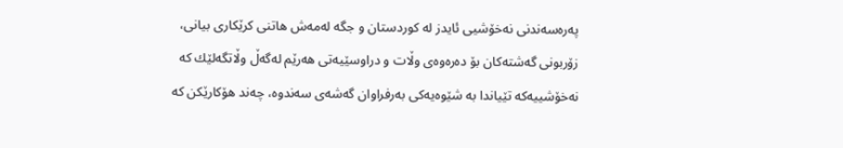په‌ره‌سه‌ندنی نه‌خۆشیی ئایدز له‌ كوردستان و جگه‌ له‌مه‌ش هاتنی كرێكاری بیانی، زۆربونی گه‌شته‌كان بۆ ده‌ره‌وه‌ی وڵات و دراوسێیه‌تی هه‌رێم له‌گه‌ڵ وڵاتگه‌لێك كه‌ نه‌خۆشییه‌كه‌ تێیاندا به‌ شێوه‌یه‌كی به‌رفراوان گه‌شه‌ی سه‌ندوه‌، چه‌ند هۆكارێكن كه‌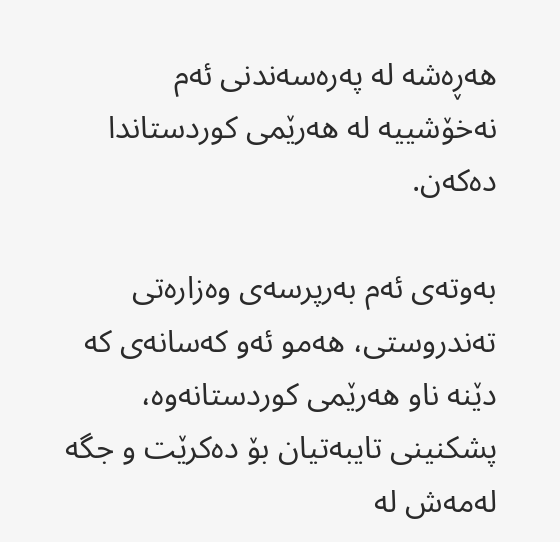هه‌ڕه‌شه‌ له‌ په‌ره‌سه‌ندنی ئه‌م نه‌خۆشییه‌ له‌ هه‌رێمی كوردستاندا ده‌كه‌ن.

به‌وته‌ی ئه‌م به‌رپرسه‌ی وه‌زاره‌تی ته‌ندروستی، هه‌مو ئه‌و كه‌سانه‌ی كه‌ دێنه‌ ناو هه‌رێمی كوردستانه‌وه‌، پشكنینی تایبه‌تیان بۆ ده‌كرێت و جگه‌ له‌مه‌ش له‌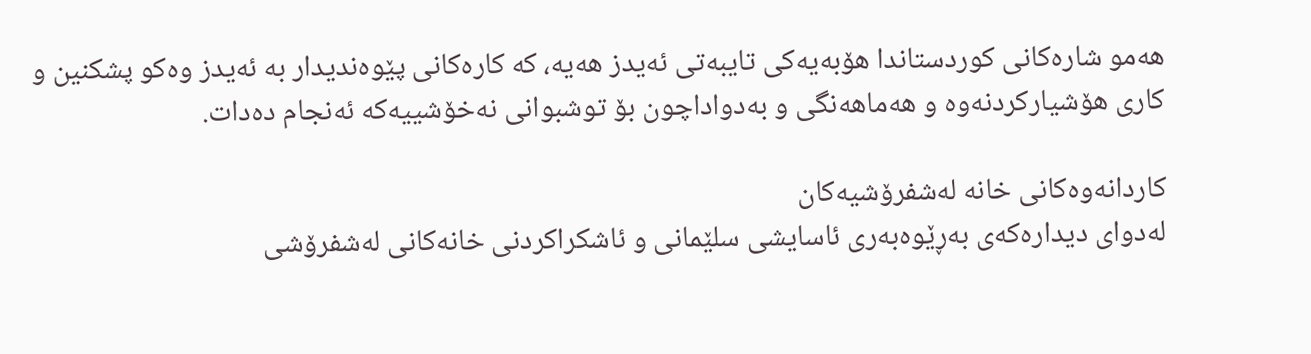هه‌مو شاره‌كانی كوردستاندا هۆبه‌یه‌كی تایبه‌تی ئه‌یدز هه‌یه‌، كه‌ كاره‌كانی پێوه‌ندیدار به‌ ئه‌یدز وه‌كو پشكنین و كاری هۆشیاركردنه‌وه‌ و هه‌ماهه‌نگی و به‌دواداچون بۆ توشبوانی نه‌خۆشییه‌كه‌ ئه‌نجام ده‌دات.

كاردانه‌وه‌كانی‌ خانه‌ له‌شفرۆشیه‌كان
له‌دوای‌ دیداره‌كه‌ی‌ به‌ڕێوه‌به‌ری‌ ئاسایشی‌ سلێمانی‌ ‌و ئاشكراكردنی‌ خانه‌كانی‌ له‌شفرۆشی‌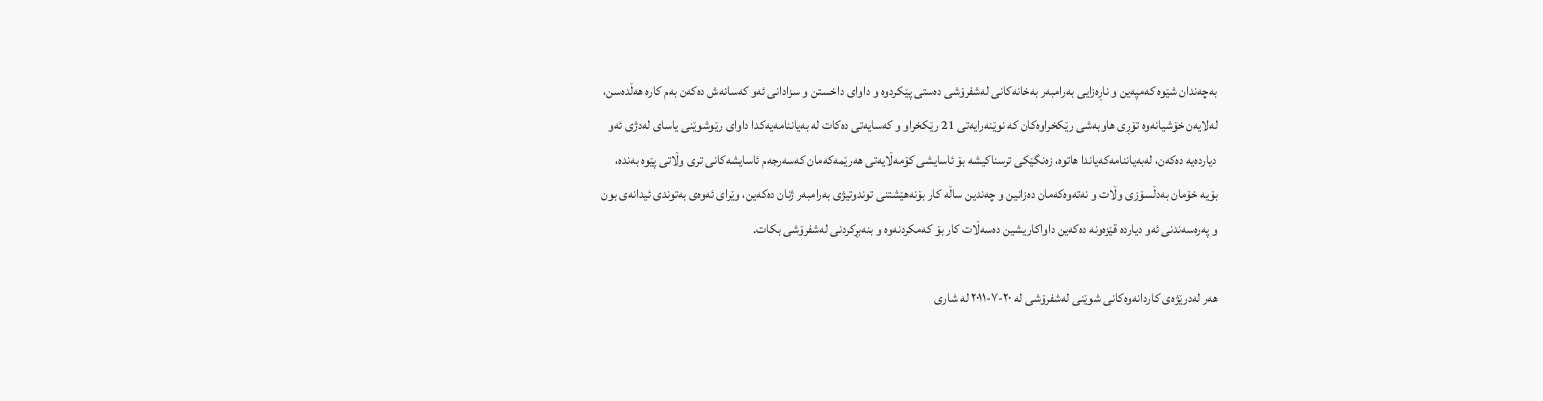به‌چه‌ندان شێوه‌ كه‌مپه‌ین ‌و ناڕه‌زایی‌ به‌رامبه‌ر به‌خانه‌كانی‌ له‌شفرۆشی‌ ده‌ستی‌ پێكردوه‌ و داوای‌ داخستن ‌و سزادانی‌ ئه‌و كه‌سانه‌ش ده‌كه‌ن به‌م كاره‌ هه‌ڵده‌سن، له‌لایه‌ن خۆشیانه‌وه‌ تۆڕی هاوبه‌شی رێكخراوه‌كان كه‌ نوێنه‌رایه‌تی 21 رێكخراو و كه‌سایه‌تی ده‌كات له‌ به‌یاننامه‌یه‌كدا داوای‌ رێوشوێنی‌ یاسای‌ له‌دژی‌ ئه‌و دیارده‌یه‌ ده‌كه‌ن، له‌به‌یاننامه‌كه‌یاندا هاتوه‌، زه‌نگێكی‌ ترسناكیشه‌ بۆ ئاسایشی‌ كۆمه‌ڵایه‌تی‌ هه‌رێمه‌كه‌مان كه‌سه‌رجه‌م ئاسایشه‌كانی‌ تری‌ وڵاتی‌ پێوه‌ به‌نده‌، بۆیه‌ خۆمان به‌دڵسۆزی‌ وڵات و نه‌ته‌وه‌كه‌مان ده‌زانین و چه‌ندین ساڵه‌ كار بۆنه‌هێشتنی‌ توندوتیژی‌ به‌رامبه‌ر ژنان ده‌كه‌ین، وێرای‌ ئه‌وه‌ی به‌توندی ئیدانه‌ی بون و په‌ره‌سه‌ندنی‌ ئه‌و دیارده‌ قێزه‌ونه‌ ده‌كه‌ین داواكاریشین ده‌سه‌ڵات كار بۆ كه‌مكردنه‌وه‌ و بنه‌بڕكردنی‌ له‌شفرۆشی‌ بكات.

هه‌ر له‌درێژه‌ی‌ كاردانه‌وه‌كانی‌ شوێنی‌ له‌شفرۆشی‌ له‌ ٢٠-٧-٢٠١١ له‌ شاری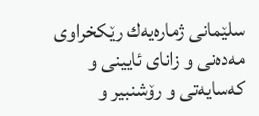سلێمانی ژماره‌یه‌ك رێكخراوی مه‌ده‌نی و زانای ئایینی و كه‌سایه‌تی و رۆشنبیر و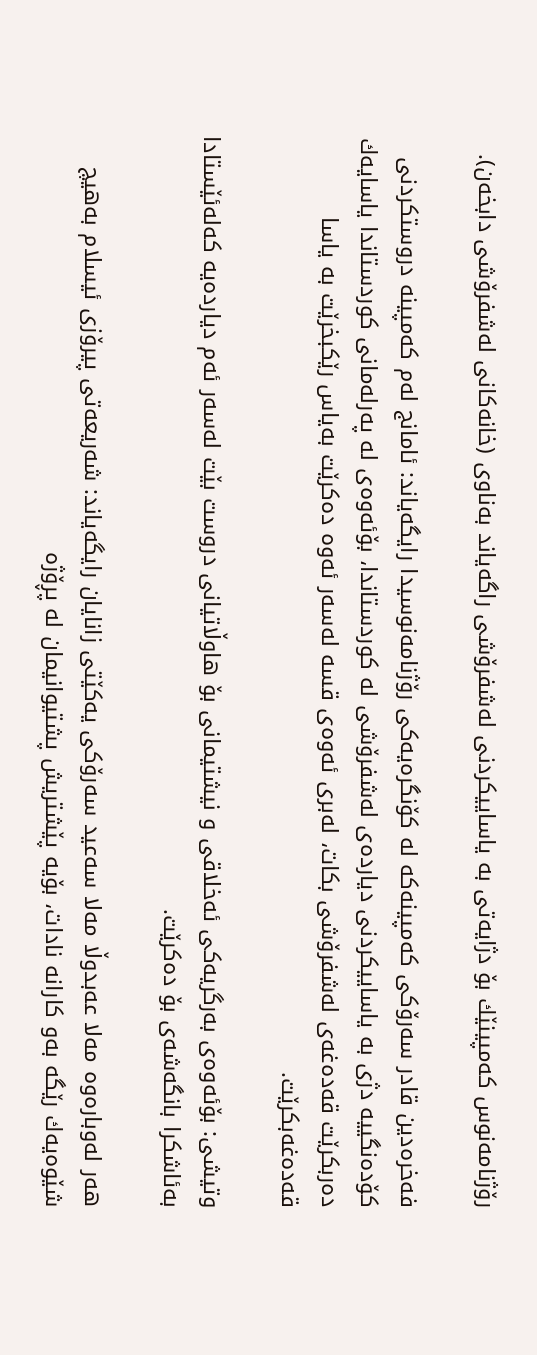رۆژنامه‌نوس كه‌مپینێك بۆ دژایه‌تی به‌ یاساییكردنی له‌شفرۆشی راگه‌یاند به‌ناوی (خانه‌كانی له‌شفرۆشی دابخه‌ن).

فه‌خره‌دین قادر سه‌رۆكی كه‌مپینه‌كه‌ له‌ كۆنگره‌یه‌كی‌ رۆژنامه‌نوسیدا رایگه‌یاند: ئامانج له‌م كه‌مپینه‌ دروستكردنی كۆده‌نگییه‌ دژی به‌ یاساییكردنی دیارده‌ی له‌شفرۆشی له‌ كوردستاندا، بۆئه‌وه‌ی‌ له‌ په‌رله‌مانی كوردستاندا یاسایه‌ك ده‌ربكرێت قه‌ده‌غه‌ی‌ له‌شفرۆشی‌ بكات، له‌بری‌ ئه‌وه‌ی‌ قسه‌ له‌سه‌ر ئه‌وه‌ ده‌كرێت به‌یاس رێكبخرێت به‌ یاسا قه‌ده‌غه‌بكرێت.

وتیشی‌: بۆئه‌وه‌ی‌ به‌رگریه‌كی ئه‌خلاقی و نیشتیمانی بۆ هاوڵاتیانی دروست بێت له‌سه‌ر ئه‌م دیارده‌یه‌ كه‌له‌ئێستادا به‌ئاشكرا بانگه‌شه‌ی بۆ ده‌كرێت.

هه‌ر له‌وباره‌وه‌ مه‌لا عه‌بدوڵا مه‌لا سه‌عید سه‌رۆكی یه‌كێتی زانایان رایگه‌یاند: شه‌ریعه‌تی پیرۆزی ئیسلام به‌هیچ شێوه‌یه‌ك رێگه‌ به‌و كارانه‌ نادات، بۆیه‌ پێشتریش پشتیوانیمان له‌ پڕۆژه‌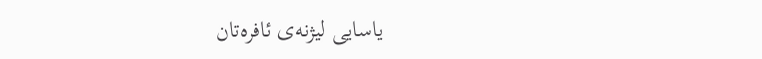یاسایی لیژنه‌ی ئافره‌تان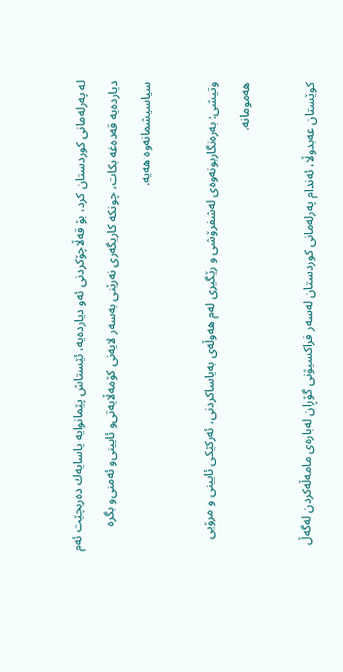له‌ په‌ر‌له‌مانی كوردستان كرد، بۆ قه‌ڵاچۆكردنی ئه‌و دیارده‌یه‌، ئێستاش پێمانوایه‌ یاسایه‌ك ده‌ربچێت ئه‌م دیارده‌یه‌ قه‌ده‌غه‌ بكات، چونكه‌ كاریگه‌ری نه‌رێنی به‌سه‌ر لایه‌نی كۆمه‌ڵایه‌تی‌و ئایینی‌و ئه‌منی‌و بگره‌ سیاسیشمانه‌وه‌ هه‌یه‌.

وتیشی‌: به‌ره‌نگاربونه‌وه‌ی له‌شفرۆشی‌ و رێگیری له‌م هه‌وڵه‌ی به‌یاساكردنی، ئه‌ركێكی ئایینی ‌و مرۆیی هه‌مومانه‌.

كوێستان عه‌بدوڵا، ئه‌ندام په‌رله‌مانی‌ كوردستان له‌سه‌ر فراكسیۆنی‌ گۆڕان له‌باره‌ی‌ مامه‌ڵه‌كردن له‌گه‌ڵ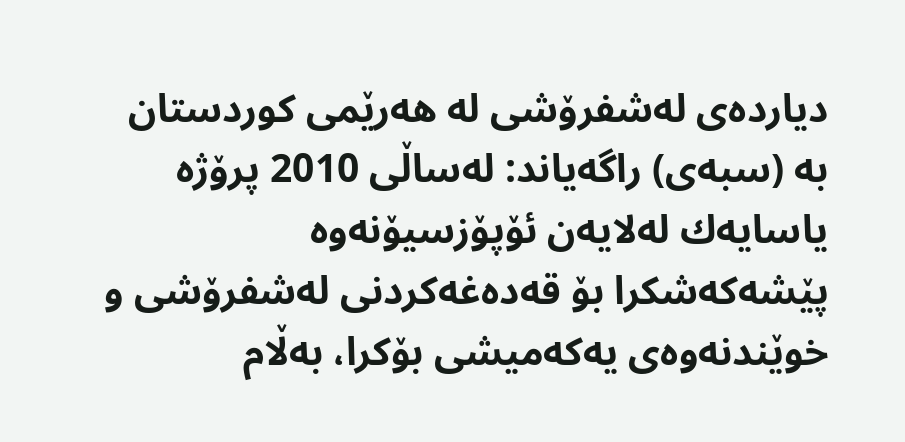دیارده‌ی‌ له‌شفرۆشی‌ له‌ هه‌رێمی‌ كوردستان به‌ (سبه‌ی‌) راگه‌یاند: له‌ساڵی‌ 2010 پرۆژه‌ یاسایه‌ك له‌لایه‌ن ئۆپۆزسیۆنه‌وه‌ پێشه‌كه‌شكرا بۆ قه‌ده‌غه‌كردنی‌ له‌شفرۆشی‌ ‌و خوێندنه‌وه‌ی‌ یه‌كه‌میشی‌ بۆكرا، به‌ڵام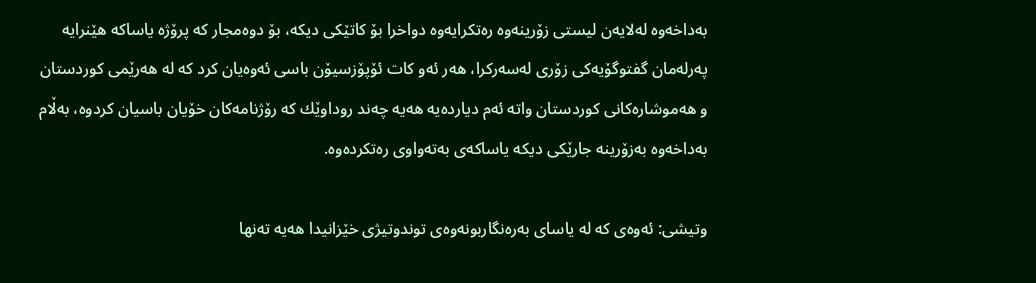به‌داخه‌وه‌ له‌لایه‌ن لیستی‌ زۆرینه‌وه‌ ره‌تكرایه‌وه‌ دواخرا بۆ كاتێكی‌ دیكه‌، بۆ دوه‌مجار كه‌ پرۆژه‌ یاساكه‌ هێنرایه‌ په‌رله‌مان گفتوگۆیه‌كی‌ زۆری له‌سه‌ركرا، هه‌ر ئه‌و كات ئۆپۆزسیۆن باسی ئه‌وه‌یان كرد كه‌ له‌ هه‌رێمی‌ كوردستان و هه‌موشاره‌كانی‌ كوردستان واته‌ ئه‌م دیارده‌یه‌ هه‌یه‌ چه‌ند روداوێك كه‌ رۆژنامه‌كان خۆیان باسیان كردوه‌، به‌ڵام به‌داخه‌وه‌ به‌زۆرینه‌ جارێكی‌ دیكه‌ یاساكه‌ی‌ به‌ته‌واوی‌ ره‌تكرده‌وه‌.

وتیشی‌: ئه‌وه‌ی‌ كه‌ له‌ یاسای‌ به‌ره‌نگاربونه‌وه‌ی‌ توندوتیژی‌ خێزانیدا هه‌یه‌ ته‌نها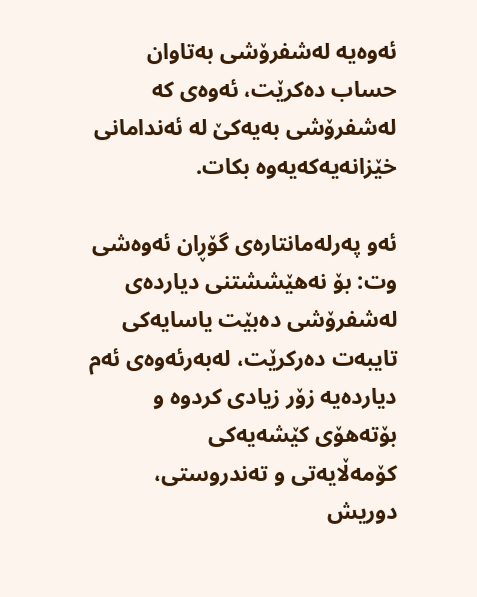ئه‌وه‌یه‌ له‌شفرۆشی‌ به‌تاوان حساب ده‌كرێت، ئه‌وه‌ی‌ كه‌ له‌شفرۆشی‌ به‌یه‌كێ له‌ ئه‌ندامانی‌ خێزانه‌یه‌كه‌یه‌وه‌ بكات.

ئه‌و په‌رله‌مانتاره‌ی‌ گۆڕان ئه‌وه‌شی‌ وت: بۆ نه‌هێششتنی‌ دیارده‌ی له‌شفرۆشی‌ ده‌بێت یاسایه‌كی‌ تایبه‌ت ده‌ركرێت، له‌به‌رئه‌وه‌ی‌ ئه‌م دیارده‌یه‌ زۆر زیادی‌ كردوه‌ و بۆته‌هۆی‌ كێشه‌یه‌كی‌ كۆمه‌ڵایه‌تی‌ ‌و ته‌ندروستی‌، دوریش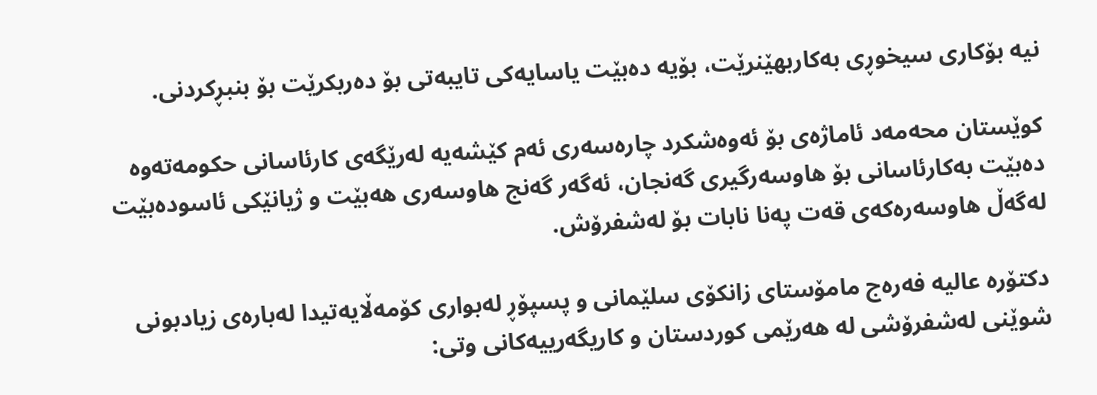نیه‌ بۆكاری‌ سیخوڕی‌ به‌كاربهێنرێت، بۆیه‌ ده‌بێت یاسایه‌كی‌ تایبه‌تی‌ بۆ ده‌ربكرێت بۆ بنبڕكردنی‌.

كوێستان محه‌مه‌د ئاماژه‌ی‌ بۆ ئه‌وه‌شكرد چاره‌سه‌ری‌ ئه‌م كێشه‌یه‌ له‌رێگه‌ی‌ كارئاسانی‌ حكومه‌ته‌وه‌ ده‌بێت به‌كارئاسانی‌ بۆ هاوسه‌رگیری‌ گه‌نجان، ئه‌گه‌ر گه‌نج هاوسه‌ری‌ هه‌بێت ‌و ژیانێكی‌ ئاسوده‌بێت له‌گه‌ڵ هاوسه‌ره‌كه‌ی‌ قه‌ت په‌نا نابات بۆ له‌شفرۆش.

دكتۆره‌ عالیه‌ فه‌ره‌ج مامۆستای‌ زانكۆی‌ سلێمانی‌ ‌و پسپۆڕ له‌بواری‌ كۆمه‌ڵایه‌تیدا له‌باره‌ی‌ زیادبونی‌ شوێنی‌ له‌شفرۆشی‌ له‌ هه‌رێمی‌ كوردستان ‌و كاریگه‌رییه‌كانی‌ وتی‌: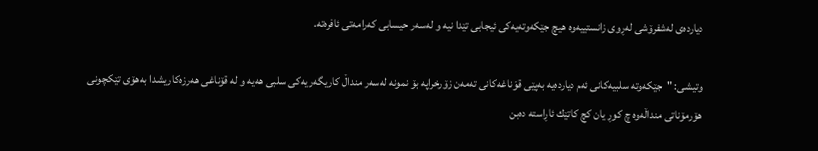دیارده‌ی‌ له‌شفرۆشی‌ له‌ڕوی‌ زانستییه‌وه‌ هیچ جێكه‌وته‌یه‌كی‌ ئیجابی‌ تێدا نیه‌ ‌و له‌سه‌ر حیسابی‌ كه‌رامه‌تی‌ ئافره‌ته‌.

وتیشی‌: "جێكه‌وته‌ سلبیه‌كانی‌ ئه‌م دیارده‌یه‌ به‌پێی‌ قوَناغه‌كانی‌ ته‌مه‌ن زۆرخراپه‌ بۆ نمونه‌ له‌سه‌ر منداڵ كاریگه‌ریه‌كی‌ سلبی‌ هه‌یه‌ ‌و له‌ قۆناغی‌ هه‌رزه‌كاریشدا به‌هۆی‌ تێكچونی‌ هۆرمۆناتی‌ منداڵه‌وه‌ چ كوڕ یان كچ كاتێك ئاڕاسته‌ ده‌بن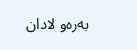به‌ره‌و لادان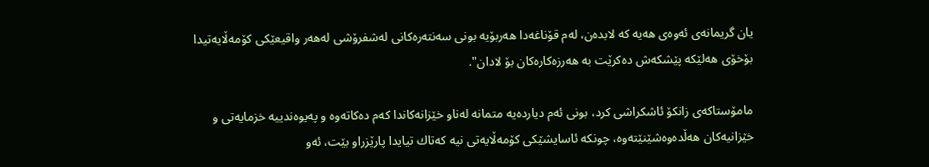یان گریمانه‌ی‌ ئه‌وه‌ی‌ هه‌یه‌ كه‌ لابده‌ن، له‌م قۆناغه‌دا هه‌ربۆیه‌ بونی‌ سه‌نته‌ره‌كانی‌ له‌شفرۆشی‌ له‌هه‌ر واقیعێكی‌ كۆمه‌ڵایه‌تیدا بۆخۆی‌ هه‌لێكه‌ پێشكه‌ش ده‌كرێت به‌ هه‌رزه‌كاره‌كان بۆ لادان".

مامۆستاكه‌ی‌ زانكۆ ئاشكراشی‌ كرد، بونی‌ ئه‌م دیارده‌یه‌ متمانه‌ له‌ناو خێزانه‌كاندا كه‌م ده‌كاته‌وه‌ ‌و په‌یوه‌ندییه‌ خزمایه‌تی‌ ‌و خێزانیه‌كان هه‌ڵده‌وه‌شێنێته‌وه‌، چونكه‌ ئاسایشێكی‌ كۆمه‌ڵایه‌تی‌ نیه‌ كه‌تاك تیایدا پارێزراو بێت، ئه‌و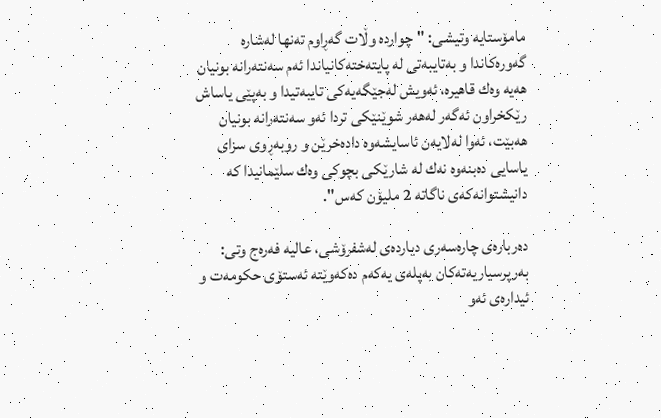مامۆستایه‌ وتیشی‌: "چوارده‌ وڵات گه‌ڕاوم ته‌نها له‌شاره‌ گه‌وره‌كاندا و به‌تایبه‌تی‌ له‌ پایته‌خته‌كانیاندا ئه‌م سه‌نته‌رانه‌ بونیان هه‌یه‌ وه‌ك قاهیره‌، ئه‌ویش له‌جێگه‌یه‌كی‌ تایبه‌تیدا و به‌پێی‌ یاساش رێكخراون ئه‌گه‌ر له‌هه‌ر شوێنێكی‌ تردا ئه‌و سه‌نته‌رانه‌ بونیان هه‌بێت، ئه‌وا له‌لایه‌ن ئاسایشه‌وه‌ داده‌خرێن و روبه‌ڕوی‌ سزای‌ یاسایی‌ ده‌بنه‌وه‌ نه‌ك له‌ شارێكی‌ بچوكی‌ وه‌ك سلێمانیدا كه‌ دانیشتوانه‌كه‌ی‌ ناگاته‌ 2 ملیۆن كه‌س".

ده‌رباره‌ی‌ چاره‌سه‌ری‌ دیارده‌ی‌ له‌شفرۆشی‌، عالیه‌ فه‌ره‌ج وتی‌: به‌رپرسیاریه‌ته‌كان به‌پله‌ی‌ یه‌كه‌م ده‌كه‌وێته‌ ئه‌ستۆی‌ حكومه‌ت ‌و ئیداره‌ی‌ ئه‌و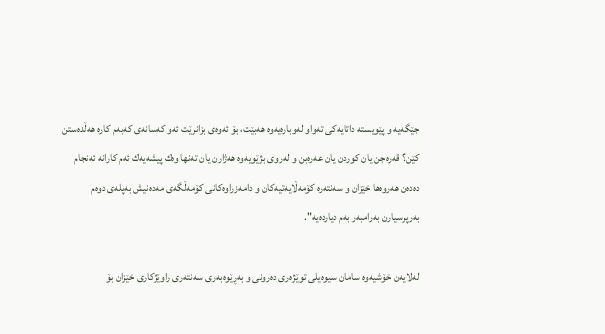جێگه‌یه‌ ‌و پێویسته‌ داتایه‌كی‌ ته‌واو له‌وباره‌یه‌وه‌ هه‌بێت، بۆ ئه‌وه‌ی‌ بزانرێت ئه‌و كه‌سانه‌ی‌ كه‌به‌م كاره‌ هه‌ڵده‌ستن كێن؟ قه‌ره‌جن یان كوردن یان عه‌ره‌بن ‌و له‌روی‌ بژێویه‌وه‌ هه‌ژارن یان ته‌نها وه‌ك پیشه‌یه‌ك ئه‌م كارانه‌ ئه‌نجام ده‌ده‌ن هه‌روه‌ها خێزان و سه‌نته‌ره‌ كۆمه‌ڵایه‌تیه‌كان و دامه‌زراوه‌كانی‌ كۆمه‌ڵگه‌ی‌ مه‌ده‌نیش به‌پله‌ی‌ دوه‌م به‌رپرسیارن به‌رامبه‌ر به‌م دیارده‌یه‌".

له‌لایه‌ن خۆشیه‌وه‌ سامان سیوه‌یلی‌ توێژه‌ری‌ ده‌رونی‌ ‌و به‌ڕێوه‌به‌ری‌ سه‌نته‌ری‌ راوێژكاری‌ خێزان بۆ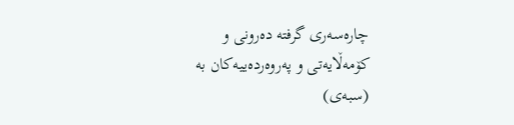چاره‌سه‌ری‌ گرفته‌ ده‌رونی‌ ‌و كۆمه‌ڵایه‌تی‌ ‌و په‌روه‌رده‌ییه‌كان به‌ (سبه‌ی‌)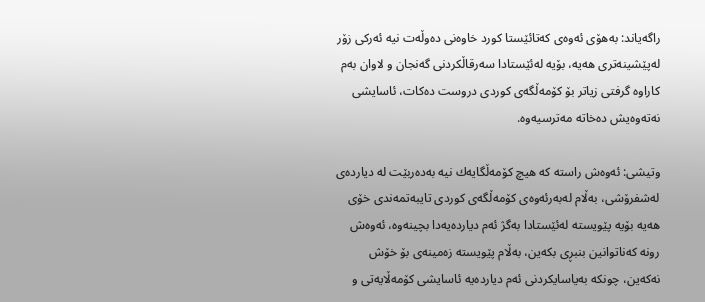راگه‌یاند: به‌هۆی‌ ئه‌وه‌ی‌ كه‌تائێستا كورد خاوه‌نی‌ ده‌وڵه‌ت نیه‌ ئه‌ركی‌ زۆر له‌پێشینه‌تری‌ هه‌یه‌، بۆیه‌ له‌ئێستادا سه‌رقاڵكردنی‌ گه‌نجان ‌و لاوان به‌م كاراوه‌ گرفتی‌ زیاتر بۆ كۆمه‌ڵگه‌ی‌ كوردی‌ دروست ده‌كات، ئاسایشی‌ نه‌ته‌وه‌یش ده‌خاته‌ مه‌ترسیه‌وه‌.

وتیشی‌: ئه‌وه‌ش راسته‌ كه‌ هیچ كۆمه‌ڵگایه‌ك نیه‌ به‌ده‌ربێت له‌ دیارده‌ی‌ له‌شفرۆشی‌، به‌ڵام له‌به‌رئه‌وه‌ی‌ كۆمه‌ڵگه‌ی‌ كوردی‌ تایبه‌تمه‌ندی‌ خۆی‌ هه‌یه‌ بۆیه‌ پێویسته‌ له‌ئێستادا به‌گژ ئه‌م دیارده‌یه‌دا بچینه‌وه‌، ئه‌وه‌ش رونه‌ كه‌ناتوانین بنبڕی‌ بكه‌ین، به‌ڵام پێویسته‌ زه‌مینه‌ی‌ بۆ خۆش نه‌كه‌ین، چونكه‌ به‌یاسایكردنی‌ ئه‌م دیارده‌یه‌ ئاسایشی‌ كۆمه‌ڵایه‌تی‌ ‌و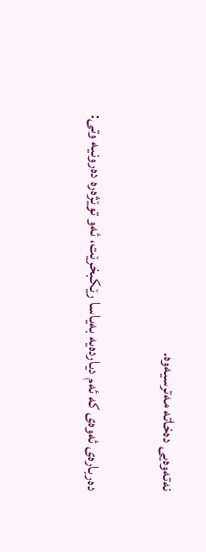نه‌ته‌وه‌یی‌ ده‌خاته‌ مه‌ترسیه‌وه‌.

ده‌رباره‌ی‌ ئه‌وه‌ی‌ كه‌ ئه‌م دیارده‌یه‌ به‌یاسا رێكبخرێت، ئه‌و توێژه‌ره‌ ده‌رونیه‌ وتی‌: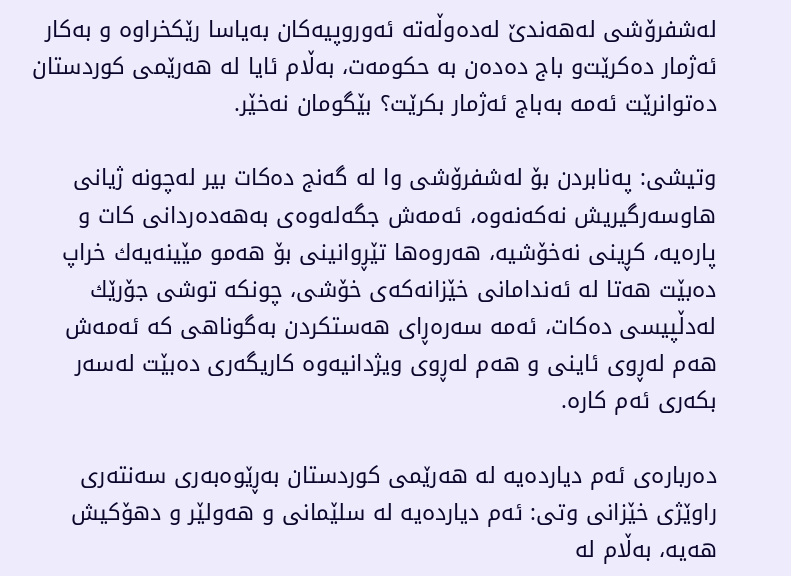له‌شفرۆشی‌ له‌هه‌ندێ‌ له‌ده‌وڵه‌ته‌ ئه‌وروپیه‌كان به‌یاسا رێكخراوه‌ ‌و به‌كار ئه‌ژمار ده‌كرێت‌و باج ده‌ده‌ن به‌ حكومه‌ت، به‌ڵام ئایا له‌ هه‌رێمی‌ كوردستان ده‌توانرێت ئه‌مه‌ به‌باج ئه‌ژمار بكرێت؟ بێگومان نه‌خێر.

وتیشی‌: په‌نابردن بۆ له‌شفرۆشی‌ وا له‌ گه‌نج ده‌كات بیر له‌چونه‌ ژیانی‌ هاوسه‌رگیریش نه‌كه‌نه‌وه‌، ئه‌مه‌ش جگه‌له‌وه‌ی‌ به‌هه‌ده‌ردانی‌ كات ‌و پاره‌یه‌، كڕینی‌ نه‌خۆشیه‌، هه‌روه‌ها تێڕوانینی‌ بۆ هه‌مو مێینه‌یه‌ك خراپ ده‌بێت هه‌تا له‌ ئه‌ندامانی‌ خێزانه‌كه‌ی‌ خۆشی‌، چونكه‌ توشی‌ جۆرێك له‌دڵپیسی‌ ده‌كات، ئه‌مه‌ سه‌ره‌ڕای‌ هه‌ستكردن به‌گوناهی‌ كه‌ ئه‌مه‌ش هه‌م له‌ڕوی‌ ئاینی ‌و هه‌م له‌ڕوی‌ ویژدانیه‌وه‌ كاریگه‌ری‌ ده‌بێت له‌سه‌ر بكه‌ری‌ ئه‌م كاره‌.

ده‌رباره‌ی‌ ئه‌م دیارده‌یه‌ له‌ هه‌رێمی‌ كوردستان به‌ڕێوه‌به‌ری‌ سه‌نته‌ری‌ راوێژی‌ خێزانی‌ وتی‌: ئه‌م دیارده‌یه‌ له‌ سلێمانی‌ ‌و هه‌ولێر و دهۆكیش هه‌یه‌، به‌ڵام له‌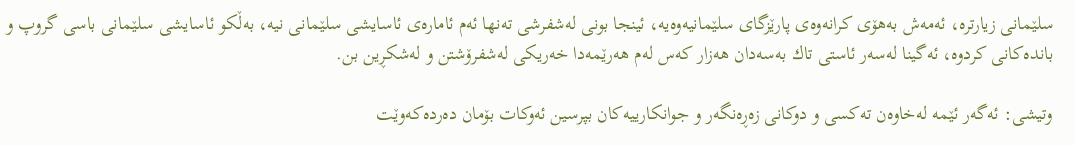سلێمانی‌ زیارتره‌، ئه‌مه‌ش به‌هۆی‌ كرانه‌وه‌ی‌ پارێزگای‌ سلێمانیه‌وه‌یه‌، ئینجا بونی‌ له‌شفرشی‌ ته‌نها ئه‌م ئاماره‌ی‌ ئاسایشی‌ سلێمانی‌ نیه‌، به‌ڵكو ئاسایشی‌ سلێمانی‌ باسی‌ گروپ ‌و بانده‌كانی‌ كردوه‌، ئه‌گینا له‌سه‌ر ئاستی‌ تاك به‌سه‌دان هه‌زار كه‌س له‌م هه‌رێمه‌دا خه‌ریكی‌ له‌شفرۆشتن ‌و له‌شكڕین بن.

وتیشی‌: ئه‌گه‌ر ئێمه‌ له‌خاوه‌ن ته‌كسی‌ ‌و دوكانی‌ زه‌ڕه‌نگه‌ر و جوانكارییه‌كان بپرسین ئه‌وكات بۆمان ده‌رده‌كه‌وێت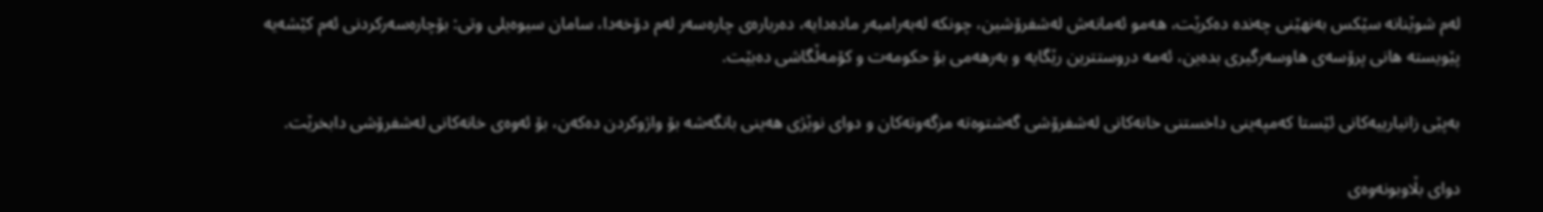له‌م شوێنانه‌ سێكس به‌نهێنی‌ چه‌نده‌ ده‌كرێت، هه‌مو ئه‌مانه‌ش له‌شفرۆشین، چونكه‌ له‌به‌رامبه‌ر ماده‌دایه‌، ده‌رباره‌ی‌ چاره‌سه‌ر له‌م دۆخه‌دا، سامان سیوه‌یلی‌ وتی‌: بۆچاره‌سه‌ركردنی‌ ئه‌م كێشه‌یه‌ پێویسته‌ هانی‌ پرۆسه‌ی‌ هاوسه‌رگیری‌ بده‌ین، ئه‌مه‌ دروستترین رێگایه‌ و به‌رهه‌می‌ بۆ حكومه‌ت ‌و كۆمه‌ڵگاشی‌ ده‌بێت.

به‌پێی‌ زانیارییه‌كانی‌ ئێستا كه‌مپه‌ینی‌ داخستنی‌ خانه‌كانی‌ له‌شفرۆشی‌ گه‌شتوه‌ته‌ مزگه‌وته‌كان ‌و دوای‌ نوێژی‌ هه‌ینی‌ بانگه‌شه‌ بۆ واژوكردن ده‌كه‌ن، بۆ ئه‌وه‌ی‌ خانه‌كانی‌ له‌شفرۆشی‌ دابخرێت.

دوای‌ بڵاوبونه‌وه‌ی‌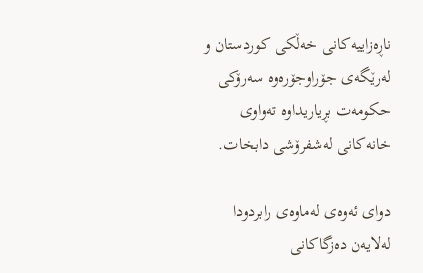ناڕه‌زاییه‌كانی‌ خه‌ڵكی‌ كوردستان ‌و له‌رێگه‌ی‌ جۆراوجۆره‌وه‌ سه‌رۆكی‌ حكومه‌ت بڕیاریداوه‌ ته‌واوی‌ خانه‌كانی‌ له‌شفرۆشی‌ دابخات.

دوای ئه‌وه‌ی له‌ماوه‌ی رابردودا له‌لایه‌ن ده‌زگاكانی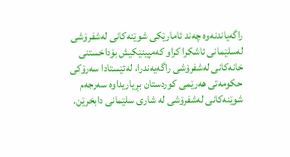راگه‌یاندنه‌وه‌ چه‌ند ئامارێكی شوێنه‌كانی له‌شفرۆشی له‌سلێمانی ئاشكرا كرا‌و كه‌مپینێكیش بۆداخستنی خانه‌كانی له‌شفرۆشی راگه‌یه‌ندرا، له‌ئێستادا سه‌رۆكی حكومه‌تی هه‌رێمی كوردستان بڕیاریداوه‌ سه‌رجه‌م شوێنه‌كانی له‌شفرۆشی له‌ شاری سلێمانی دابخرێن.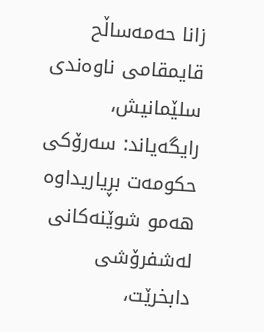زانا حه‌مه‌ساڵح قایمقامی ناوه‌ندی سلێمانیش، رایگه‌یاند: سه‌رۆكی‌ حكومه‌ت بڕیاریداوه‌ هه‌مو شوێنه‌كانی‌ له‌شفرۆشی‌ دابخرێت،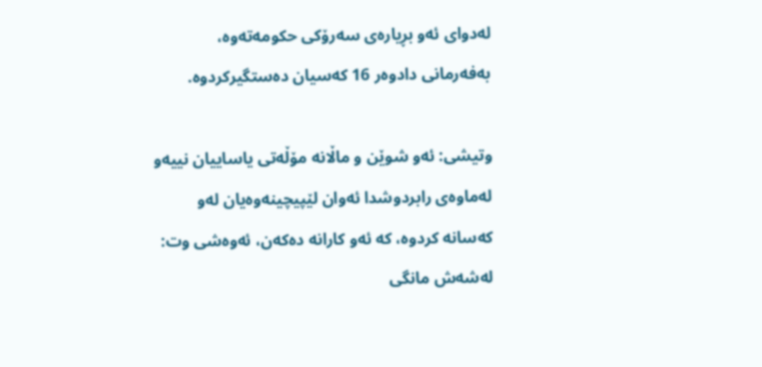له‌دوای ئه‌و بڕیاره‌ی سه‌رۆكی حكومه‌ته‌وه‌، به‌فه‌رمانی دادوه‌ر 16 كه‌سیان ده‌ستگیركردوه‌.

وتیشی‌: ئه‌و شوێن و ماڵانه‌ مۆڵه‌تی یاساییان نییه‌و له‌ماوه‌ی رابردوشدا ئه‌وان لێپیچینه‌وه‌یان له‌و كه‌سانه‌ كردوه‌، كه‌ ئه‌و كارانه‌ ده‌كه‌ن، ئه‌وه‌شی‌ وت: له‌شه‌ش مانگی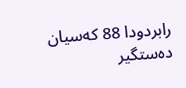رابردودا 88 كه‌سیان ده‌ستگیر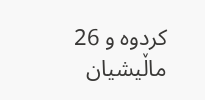كردوه‌‌ و 26 ماڵیشیان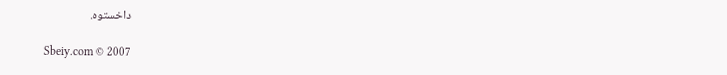داخستوه‌.

Sbeiy.com © 2007